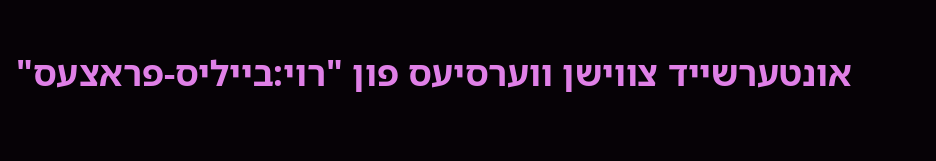אונטערשייד צווישן ווערסיעס פון "רוי:בייליס-פראצעס"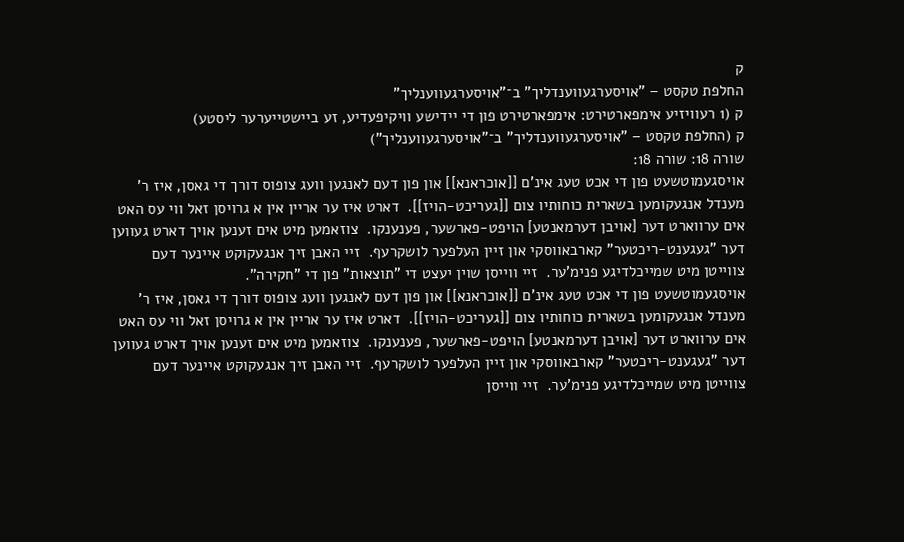ק
החלפת טקסט – "אויסערגעווענדליך" ב־"אויסערגעווענליך"
ק (1 רעוויזיע אימפארטירט: אימפארטירט פון די יידישע וויקיפעדיע, זע ביישטייערער ליסטע)
ק (החלפת טקסט – "אויסערגעווענדליך" ב־"אויסערגעווענליך")
שורה 18: שורה 18:
אויסגעמוטשעט פון די אכט טעג אינ'ם [[אוכראנא]] און פון דעם לאנגען וועג צופוס דורך די גאסן, איז ר' מענדל אנגעקומען בשארית כוחותיו צום [[געריכט-הויז]].  דארט איז ער אריין אין א גרויסן זאל ווי עס האט אים ערווארט דער [אויבן דערמאנטע] הויפט-פארשער, פענענקו.  צוזאמען מיט אים זענען אויך דארט געווען דער "געגענט-ריכטער" קארבאווסקי און זיין העלפער לושקרעף.  זיי האבן זיך אנגעקוקט איינער דעם צווייטן מיט שמייכלדיגע פנימ'ער.  זיי ווייסן שוין יעצט די "תוצאות" פון די "חקירה".
אויסגעמוטשעט פון די אכט טעג אינ'ם [[אוכראנא]] און פון דעם לאנגען וועג צופוס דורך די גאסן, איז ר' מענדל אנגעקומען בשארית כוחותיו צום [[געריכט-הויז]].  דארט איז ער אריין אין א גרויסן זאל ווי עס האט אים ערווארט דער [אויבן דערמאנטע] הויפט-פארשער, פענענקו.  צוזאמען מיט אים זענען אויך דארט געווען דער "געגענט-ריכטער" קארבאווסקי און זיין העלפער לושקרעף.  זיי האבן זיך אנגעקוקט איינער דעם צווייטן מיט שמייכלדיגע פנימ'ער.  זיי ווייסן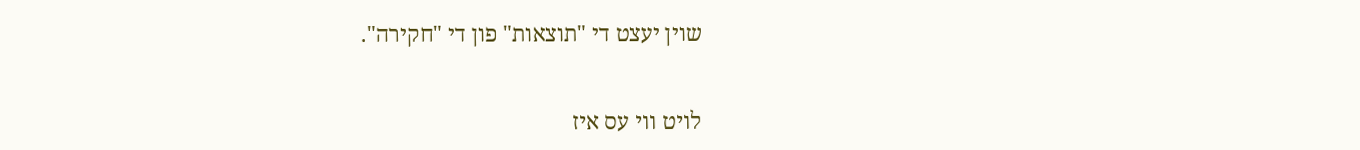שוין יעצט די "תוצאות" פון די "חקירה".


לויט ווי עס איז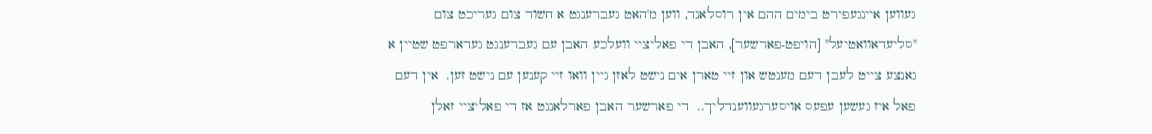געווען איינגעפירט בימים ההם אין רוסלאנד, ווען מ'האט געברענגט א חשוד צום געריכט צום "סליעדאוואטיעל" [הויפט-פארשער], האבן די פאליציי וועלכע האבן עם געברענגט געדארפט שטיין א גאנצע צייט לעבן דעם מענטש און זיי טארן אים נישט לאזן גיין וואו זיי קענען עם נישט זען.  אין דעם פאל איז געשען עפעס אויסערגעווענדליך..  די פארשער האבן פארלאנגט אז די פאליציי זאלן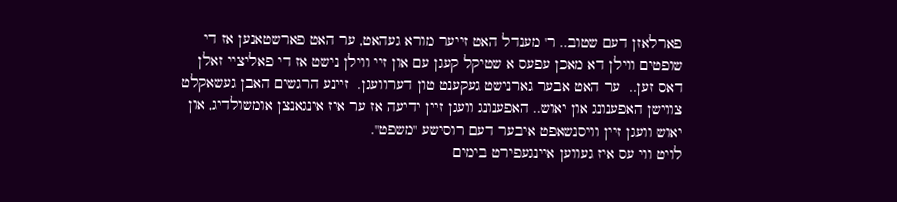פארלאזן דעם שטוב.. ר' מענדל האט זייער מורא געהאט, ער האט פארשטאנען אז די שופטים ווילן דא מאכן עפעס א שטיקל קעגן עם און זיי ווילן נישט אז די פאליציי זאלן דאס זען..  ער האט אבער גארנישט געקענט טון דערוועגן.  זיינע הרגשים האבן געשאקלט צווישן האפענונג און יאוש.. האפענונג וועגן זיין ידיעה אז ער איז אינגאנצן אומשולדיג, און יאוש וועגן זיין וויסנשאפט איבער דעם רוסישע "משפט".
לויט ווי עס איז געווען איינגעפירט בימים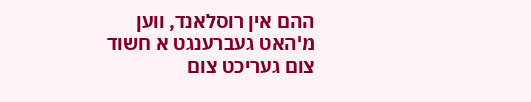ההם אין רוסלאנד, ווען מ'האט געברענגט א חשוד צום געריכט צום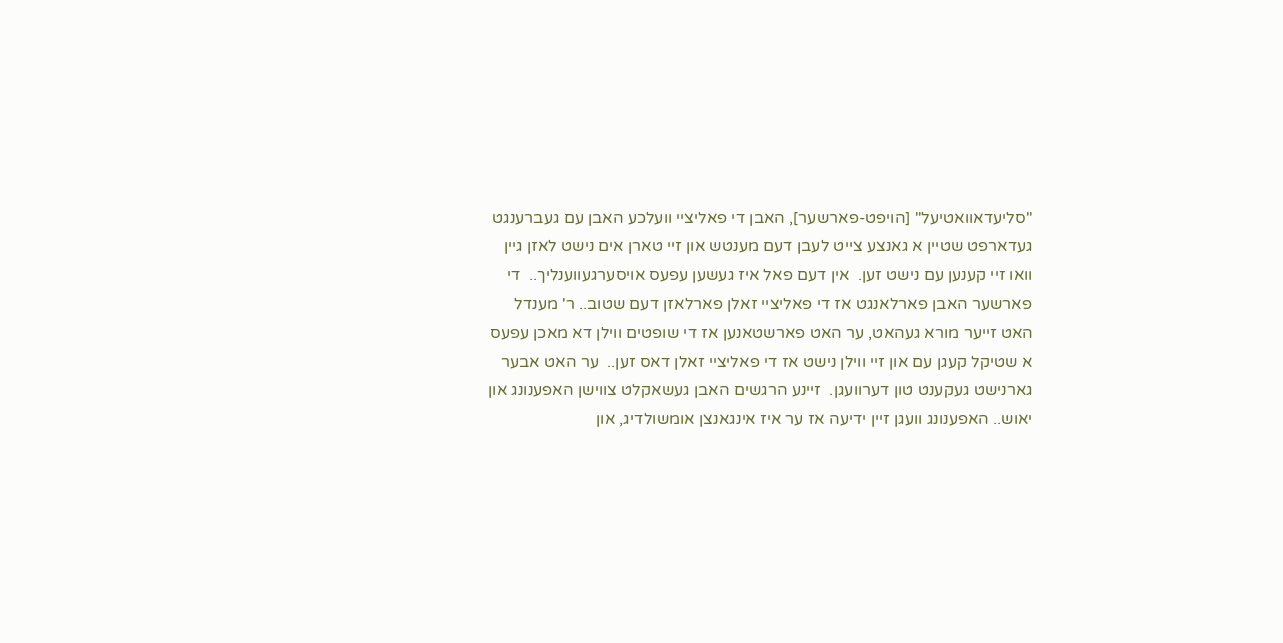"סליעדאוואטיעל" [הויפט-פארשער], האבן די פאליציי וועלכע האבן עם געברענגט געדארפט שטיין א גאנצע צייט לעבן דעם מענטש און זיי טארן אים נישט לאזן גיין וואו זיי קענען עם נישט זען.  אין דעם פאל איז געשען עפעס אויסערגעווענליך..  די פארשער האבן פארלאנגט אז די פאליציי זאלן פארלאזן דעם שטוב.. ר' מענדל האט זייער מורא געהאט, ער האט פארשטאנען אז די שופטים ווילן דא מאכן עפעס א שטיקל קעגן עם און זיי ווילן נישט אז די פאליציי זאלן דאס זען..  ער האט אבער גארנישט געקענט טון דערוועגן.  זיינע הרגשים האבן געשאקלט צווישן האפענונג און יאוש.. האפענונג וועגן זיין ידיעה אז ער איז אינגאנצן אומשולדיג, און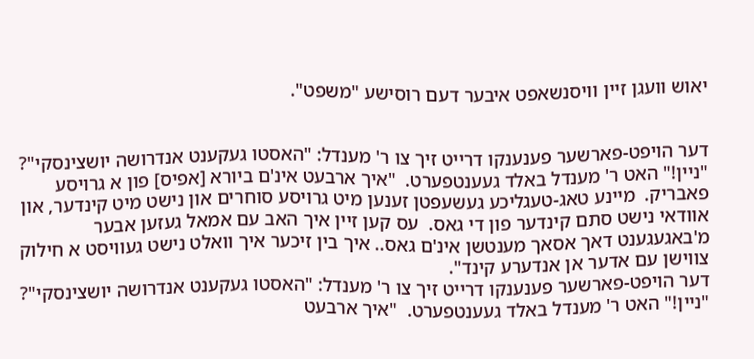יאוש וועגן זיין וויסנשאפט איבער דעם רוסישע "משפט".


דער הויפט-פארשער פענענקו דרייט זיך צו ר' מענדל: "האסטו געקענט אנדרושה יושצינסקי"? "ניין!" האט ר' מענדל באלד געענטפערט.  "איך ארבעט אינ'ם ביורא [אפיס] פון א גרויסע פאבריק.  מיינע טאג-טעגליכע געשעפטן זענען מיט גרויסע סוחרים און נישט מיט קינדער, און אוודאי נישט סתם קינדער פון די גאס.  עס קען זיין איך האב עם אמאל געזען אבער מ'באגעגענט דאך אסאך מענטשן אינ'ם גאס.. איך בין זיכער איך וואלט נישט געוויסט א חילוק צווישן עם אדער אן אנדערע קינד".
דער הויפט-פארשער פענענקו דרייט זיך צו ר' מענדל: "האסטו געקענט אנדרושה יושצינסקי"? "ניין!" האט ר' מענדל באלד געענטפערט.  "איך ארבעט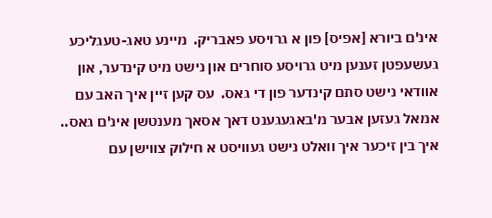אינ'ם ביורא [אפיס] פון א גרויסע פאבריק.  מיינע טאג-טעגליכע געשעפטן זענען מיט גרויסע סוחרים און נישט מיט קינדער, און אוודאי נישט סתם קינדער פון די גאס.  עס קען זיין איך האב עם אמאל געזען אבער מ'באגעגענט דאך אסאך מענטשן אינ'ם גאס.. איך בין זיכער איך וואלט נישט געוויסט א חילוק צווישן עם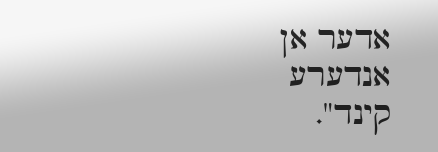אדער אן אנדערע קינד".